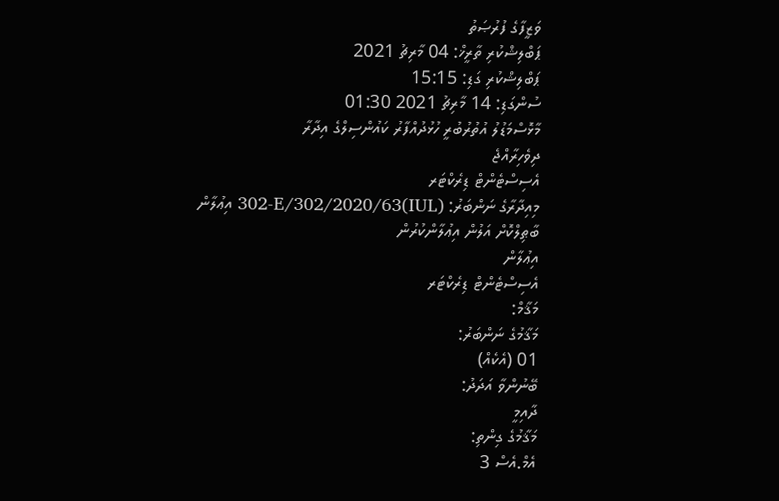ވަޒީފާގެ ފުރުޞަތު
ޕަބްލިޝްކުރި ތާރީޚް: 04 މާރިޗު 2021
ޕަބްލިޝްކުރި ގަޑި: 15:15
ސުންގަޑި: 14 މާރިޗު 2021 01:30
މާޅޮސްމަޑުލު އުތުރުބުރީ ހުޅުދުއްފާރު ކައުންސިލްގެ އިދާރާ
ދިވެހިރާއްޖެ
އެސިސްޓެންޓް ޑިރެކްޓަރ
މިއިދާރާގެ ނަންބަރު: (IUL)302-E/302/2020/63 އިޢުލާން ބާޠިލްކޮށް އަލުން އިޢުލާންކުރުން
އިޢުލާން
އެސިސްޓެންޓް ޑިރެކްޓަރ
މަޤާމް:
މަޤާމުގެ ނަންބަރު:
01 (އެކެއް)
ބޭނުންވާ އަދަދު:
ދާއިމީ
މަޤާމުގެ ގިންތި:
އެމް.އެސް 3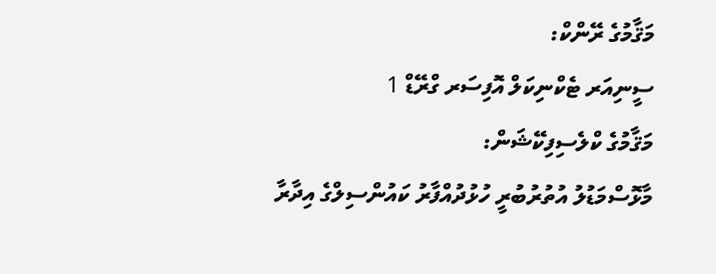މަޤާމުގެ ރޭންކް:
ސީނިއަރ ޓެކްނިކަލް އޮފިސަރ ގްރޭޑް 1
މަޤާމުގެ ކްލެސިފިކޭޝަން:
މާޅޮސްމަޑުލު އުތުރުބުރީ ހުޅުދުއްފާރު ކައުންސިލްގެ އިދާރާ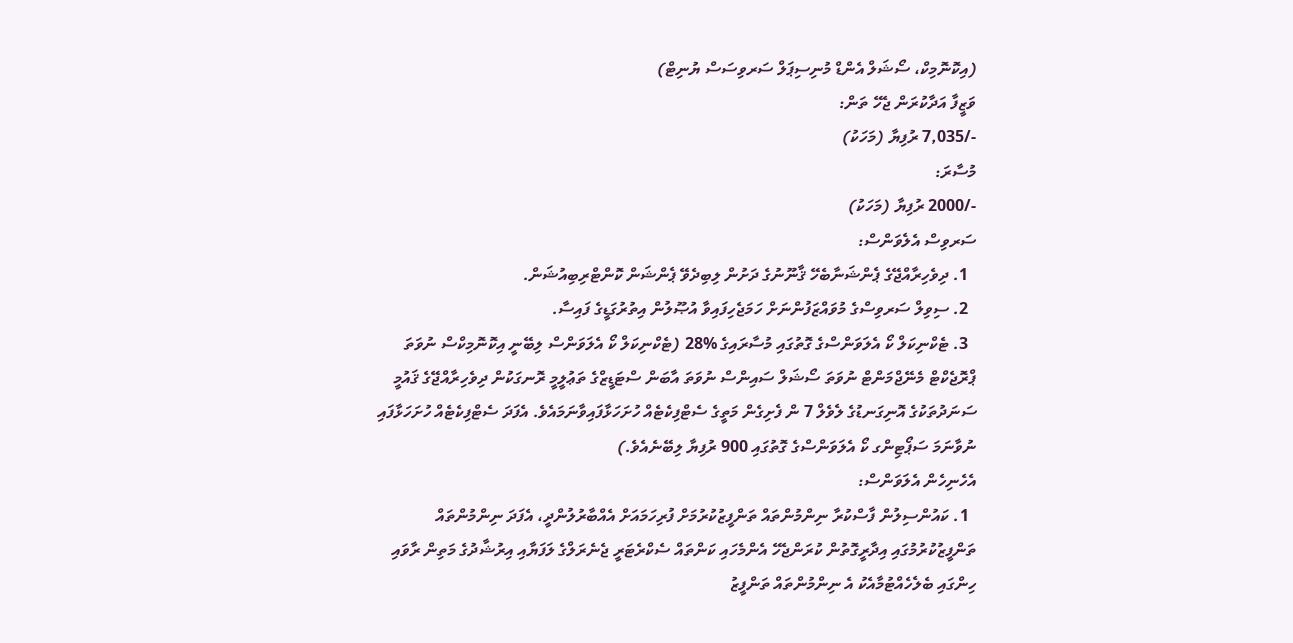(އިކޮނޮމިކް، ސޯޝަލް އެންޑް މުނިސިޕަލް ސަރވިސަސް ޔުނިޓް)
ވަޒީފާ އަދާކުރަން ޖެހޭ ތަން:
-/7,035 ރުފިޔާ (މަހަކު)
މުސާރަ:
-/2000 ރުފިޔާ (މަހަކު)
ސަރވިސް އެލެވަންސް:
  1. ދިވެހިރާއްޖޭގެ ޕެންޝަނާބެހޭ ޤާނޫނުގެ ދަށުން ލިބިދެވޭ ޕެންޝަން ކޮންޓްރިބިއުޝަން.
  2. ސިވިލް ސަރވިސްގެ މުވައްޒަފުންނަށް ހަމަޖެހިފައިވާ އުޞޫލުން އިތުރުގަޑީގެ ފައިސާ.
  3. ޓެކްނިކަލް ކޯ އެލަވަންސްގެ ގޮތުގައި މުސާރައިގެ %28 (ޓެކްނިކަލް ކޯ އެލަވަންސް ލިބޭނީ އިކޮނޮމިކްސް ނުވަތަ ޕްރޮޖެކްޓް މެނޭޖްމަންޓް ނުވަތަ ސޯޝަލް ސައިންސް ނުވަތަ އާބަން ސްޓަޑީޒްގެ ތަޢުލީމީ ރޮނގަކުން ދިވެހިރާއްޖޭގެ ޤައުމީ ސަނަދުތަކުގެ އޮނިގަނޑުގެ ލެވެލް 7 ން ފެށިގެން މަތީގެ ސެޓްފިކެޓެއް ހުށަހަޅާފައިވާނަމައެވެ. އެފަދަ ސެޓްފިކެޓެއް ހުށަހަޅާފައި ނުވާނަމަ ސަޕޯޓިންގ ކޯ އެލަވަންސްގެ ގޮތުގައި 900 ރުފިޔާ ލިބޭނެއެވެ.)
އެހެނިހެން އެލަވަންސް:
  1. ކައުންސިލުން ފާސްކުރާ ނިންމުންތައް ތަންފީޒުކުރުމަށް ފުރިހަމައަށް އެއްބާރުލުންދީ، އެފަދަ ނިންމުންތައް ތަންފީޒުކުރުމުގައި އިދާރީގޮތުން ކުރަންޖެހޭ އެންމެހައި ކަންތައް ސެކްރެޓަރީ ޖެނެރަލްގެ ލަފަޔާއި އިރުޝާދުގެ މަތިން ރާވައި ހިންގައި ބެލެހެއްޓުމާއެކު އެ ނިންމުންތައް ތަންފީޒު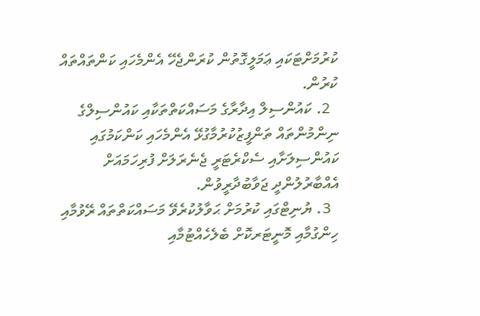ކުރުމަށްޓަކައި ޢަމަލީގޮތުން ކުރަންޖެހޭ އެންމެހައި ކަންތައްތައް ކުރުން.
  2. ކައުންސިލް އިދާރާގެ މަސައްކަތްތަކާއި ކައުންސިލްގެ ނިންމުންތައް ތަންފީޒުކުރުމާގުޅޭ އެންމެހައި ކަންކަމުގައި ކައުންސިލަށާއި ސެކްރެޓަރީ ޖެނެރަލަށް ފުރިހަމައަށް އެއްބާރުލުންދީ ޖަވާބުދާރީވުން.
  3. ޔުނިޓްގައި ކުރުމަށް ޙަވާލުކުރެވޭ މަސައްކަތްތައް ރޭވުމާއި ހިންގުމާއި މޮނީޓަރކޮށް ބެލެހެއްޓުމާއި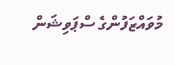މުވައްޒަފުންގެ ސްޕަވިޝަން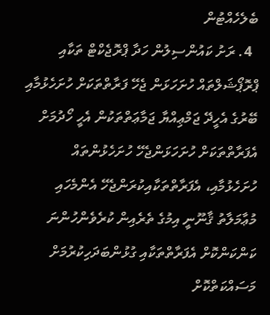ބެލެހެއްޓުން
  4. ރަށު ކައުންސިލުން ހަދާ ޕްރޮޖެކްޓް ތަކާއި ޕްރޮޕޯޝަލްތައް ހުށަހަޅަން ޖެހޭ ފަރާތްތަކަށް ހުށަހެޅުމާއި ބޭރުގެ އެހީދޭ ޖަމްޢިއްޔާ ޖަމާޢަތްތަކުން އެހީ ހޯދުމަށް އެފަރާތްތަކަށް ހުށަހަޅަންޖެހޭ ހުށަހެޅުންތައް ހުށަހެޅުމާއި، އެފަރާތްތަކާއިކުރަންޖެހޭ އެންމެހައި މުޢާމަލާތު ޤާނޫނީ އިމުގެ ތެރެއިން ކުރެވެންހުންނަ ކަންކަންކޮށް އެފަރާތްތަކާއި ގުޅުންބަދަހިކުރުމަށް މަސައްކަތްކޮށް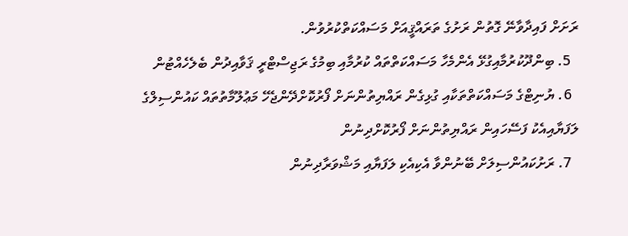ރަށަށް ފައިދާވާނޭ ގޮތުން ރަށުގެ ތަރައްޤީއަށް މަސައްކަތްކުރުވުން.
  5. ބިންދޫކުރުމާއިގުޅޭ އެންމެހާ މަސައްކަތްތައް ކުރުމާއި ބިމުގެ ރަޖިސްޓްރީ ޤަވާއިދުން ބެލެހެއްޓުން
  6. ޔުނިޓްގެ މަސައްކަތްތަކާއި ގުޅިގެން ރައްޔިތުންނަށް ފޯރުކޮށްދޭންޖެހޭ މަޢުލޫމާތުތައް ކައުންސިލްގެ ލަފަޔާއިއެކު ފަސޭހައިން ރައްޔިތުންނަށް ފޯރުކޮށްދިނުން
  7. ރަށުކައުންސިލަށް ބޭނުންވާ އެކިއެކި ލަފަޔާއި މަޝްވަރާދިނުން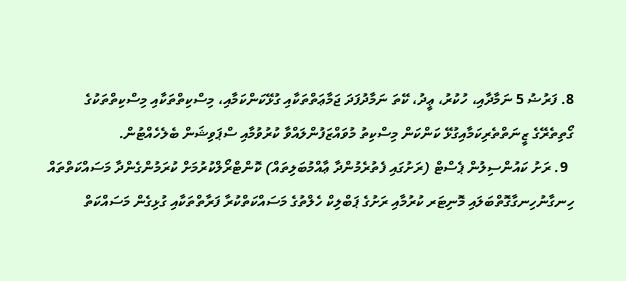8. ފަރުޟު 5 ނަމާދާއި، ހުކުރު، ޢީދު، ކޭތަ ނަމާދުފަދަ ޖަމާޢަތްތަކާއި ގުޅޭކަންކަމާއި، މިސްކިތްތަކާއި މިސްކިތްތަކުގެ ގޯތިތެރޭގެ ޒީނަތްތެރިކަމާއިގުޅޭ ކަންކަން މިސްކިތު މުވައްޒަފުންލައްވާ ކުރުވުމާއި ސްޕަވިޝަން ބެލެހެއްޓުން.
  9. ރަށު ކައުންސިލުން ޕެސްޓް (ރަށުގައި ފެތުރެމުންދާ ޢާއްމުބަލިތައް) ކޮންޓްރޯލްކުރުމަށް ކުރަމުންގެންދާ މަސައްކަތްތައް ހިނގާނުހިނގާގޮތްބަލައި މޮނިޓަރ ކުރުމާއި ރަށުގެ ޕަބްލިކް ހެލްތުގެ މަސައްކަތްކުރާ ފަރާތްތަކާއި ގުޅިގެން މަސައްކަތް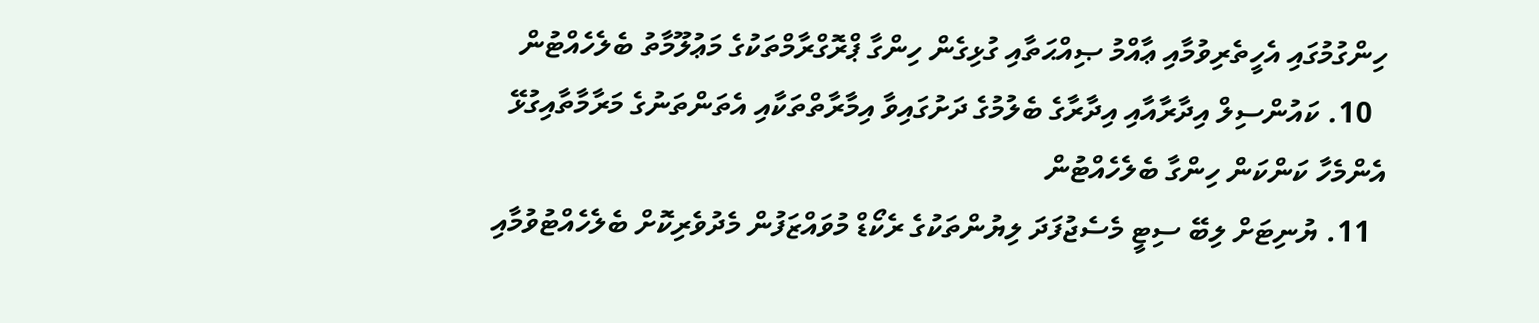ހިންގުމުގައި އެހީތެރިވުމާއި ޢާއްމު ޞިއްޙަތާއި ގުޅިގެން ހިންގާ ޕްރޮގްރާމްތަކުގެ މަޢުލޫމާތު ބެލެހެއްޓުން
  10. ކައުންސިލް އިދާރާއާއި އިދާރާގެ ބެލުމުގެ ދަށުގައިވާ އިމާރާތްތަކާއި އެތަންތަނުގެ މަރާމާތާއިގުޅޭ އެންމެހާ ކަންކަން ހިންގާ ބެލެހެއްޓުން
  11. ޔުނިޓަށް ލިބޭ ސިޓީ މެސެޖުފަދަ ލިޔުންތަކުގެ ރެކޯޑް މުވައްޒަފުން މެދުވެރިކޮށް ބެލެހެއްޓުވުމާއި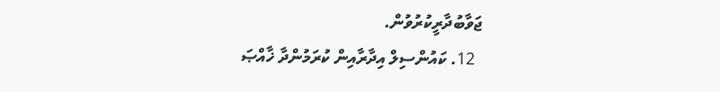ޖަވާބުދާރީކުރުވުން.
  12. ކައުންސިލް އިދާރާއިން ކުރަމުންދާ ޚާއްޞަ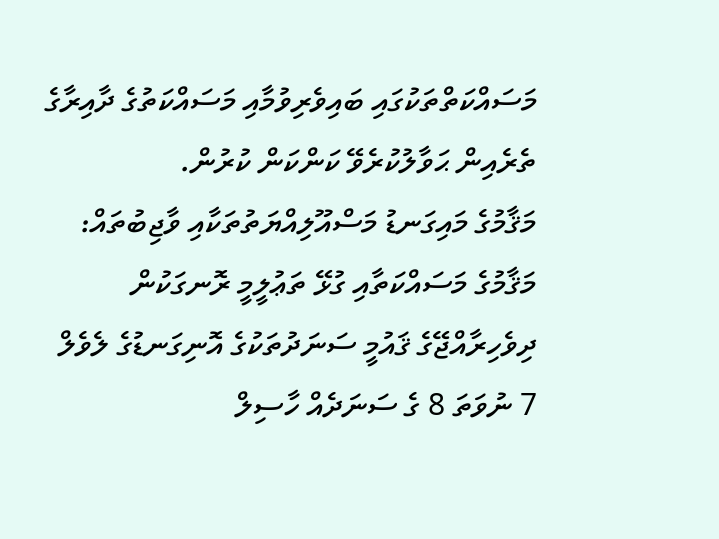މަސައްކަތްތަކުގައި ބައިވެރިވުމާއި މަސައްކަތުގެ ދާއިރާގެ ތެރެއިން ޙަވާލުކުރެވޭ ކަންކަން ކުރުން.
މަޤާމުގެ މައިގަނޑު މަސްއޫލިއްޔަތުތަކާއި ވާޖިބުތައް:
މަޤާމުގެ މަސައްކަތާއި ގުޅޭ ތަޢުލީމީ ރޮނގަކުން ދިވެހިރާއްޖޭގެ ޤައުމީ ސަނަދުތަކުގެ އޮނިގަނޑުގެ ލެވެލް 7 ނުވަތަ 8 ގެ ސަނަދެއް ހާސިލް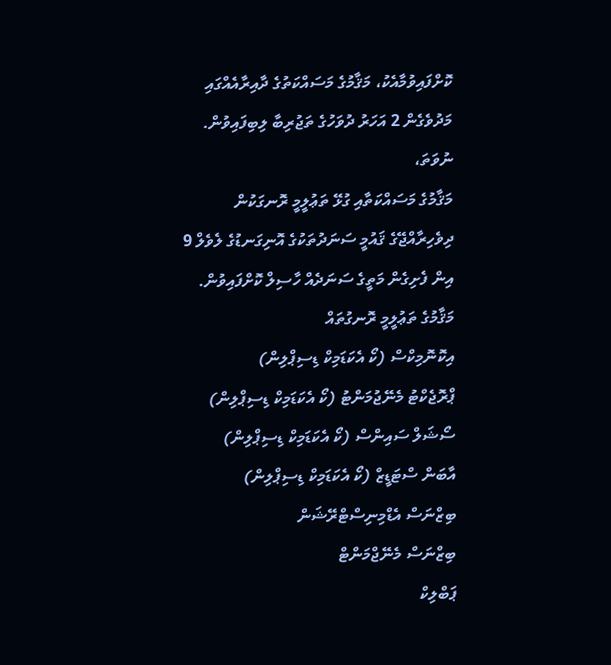ކޮށްފައިވުމާއެކު، މަޤާމުގެ މަސައްކަތުގެ ދާއިރާއެއްގައި މަދުވެގެން 2 އަހަރު ދުވަހުގެ ތަޖުރިބާ ލިބިފައިވުން. ނުވަތަ،
މަޤާމުގެ މަސައްކަތާއި ގުޅޭ ތަޢުލީމީ ރޮނގަކުން ދިވެހިރާއްޖޭގެ ޤައުމީ ސަނަދުތަކުގެ އޮނިގަނޑުގެ ލެވެލް 9 އިން ފެށިގެން މަތީގެ ސަނަދެއް ހާސިލް ކޮށްފައިވުން.
މަޤާމުގެ ތަޢުލީމީ ރޮނގުތައް
އިކޮނޮމިކްސް (ކޯ އެކަޑަމިކް ޑިސިޕްލިން)
ޕްރޮޖެކްޓު މެނޭޖުމަންޓު (ކޯ އެކަޑަމިކް ޑިސިޕްލިން)
ސޯޝަލް ސައިންސް (ކޯ އެކަޑަމިކް ޑިސިޕްލިން)
އާބަން ސްޓަޑީޒް (ކޯ އެކަޑަމިކް ޑިސިޕްލިން)
ބިޒްނަސް އެޑްމިނިސްޓްރޭޝަން
ބިޒްނަސް މެނޭޖްމަންޓް
ޕަބްލިކް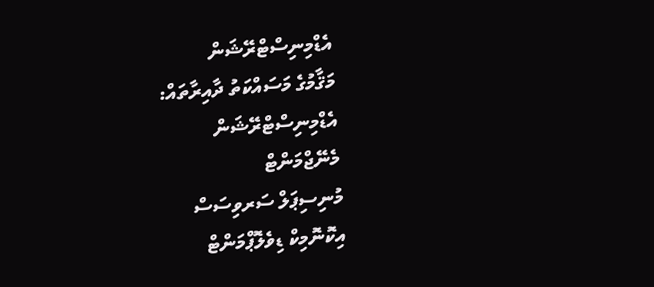އެޑްމިނިސްޓްރޭޝަން
މަޤާމުގެ މަސައްކަތު ދާއިރާތައް:
އެޑްމިނިސްޓްރޭޝަން
މެނޭޖްމަންޓް
މުނިސިޕަލް ސަރވިސަސް
އިކޮނޮމިކް ޑިވެލޮޕްމަންޓް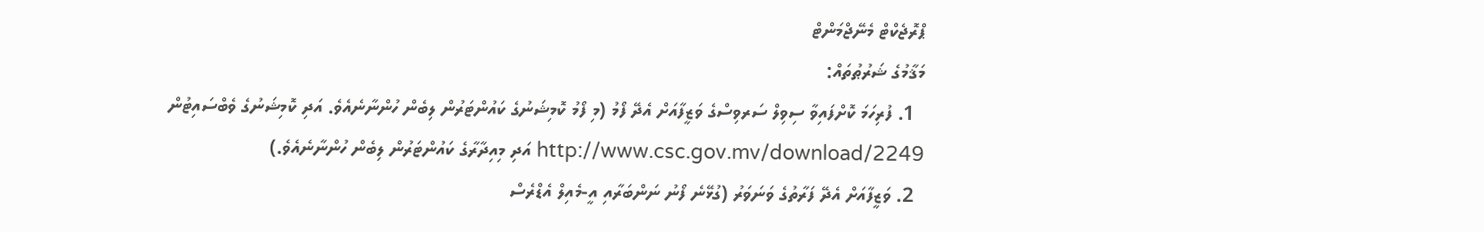ޕްރޮޖެކްޓް މެނޭޖްމަންޓް
މަޤާމުގެ ޝަރުޠުތައް:
  1. ފުރިހަމަ ކޮށްފައިވާ ސިވިލް ސަރވިސްގެ ވަޒީފާއަށް އެދޭ ފޯމު (މި ފޯމު ކޮމިޝަނުގެ ކައުންޓަރުން ލިބެން ހުންނާނެއެވެ. އަދި ކޮމިޝަނުގެ ވެބްސައިޓުން  http://www.csc.gov.mv/download/2249 އަދި މިއިދާރާގެ ކައުންޓަރުން ލިބެން ހުންނާނެއެވެ.)
  2. ވަޒީފާއަށް އެދޭ ފަރާތުގެ ވަނަވަރު (ގުޅޭނެ ފޯނު ނަންބަރާއި އީ-މެއިލް އެޑްރެސް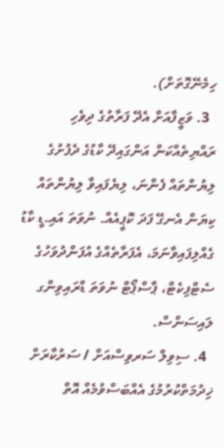ހިމެނޭގޮތަށް).
  3. ވަޒީފާއަށް އެދޭ ފަރާތުގެ ދިވެހި ރައްޔިތެއްކަން އަންގައިދޭ ކާޑުގެ ދެފުށުގެ ލިޔުންތައް ފެންނަ، ލިޔެފައިވާ ލިޔުންތައް ކިޔަން އެނގޭ ފަދަ ކޮޕީއެއް. ނުވަތަ އައި.ޑީ ކާޑު ގެއްލިފައިވާނަމަ، އެފަރާތެއްގެ އުފަންދުވަހުގެ ސެޓްފިކެޓް، ޕާސްޕޯޓް ނުވަތަ ޑްރައިވިންގ ލައިސަންސް.
  4. ސިވިލް ސަރވިސްއަށް / ސަރުކާރަށް ޚިދުމަތްކުރުމުގެ އެއްބަސްވުމެއް އޮތް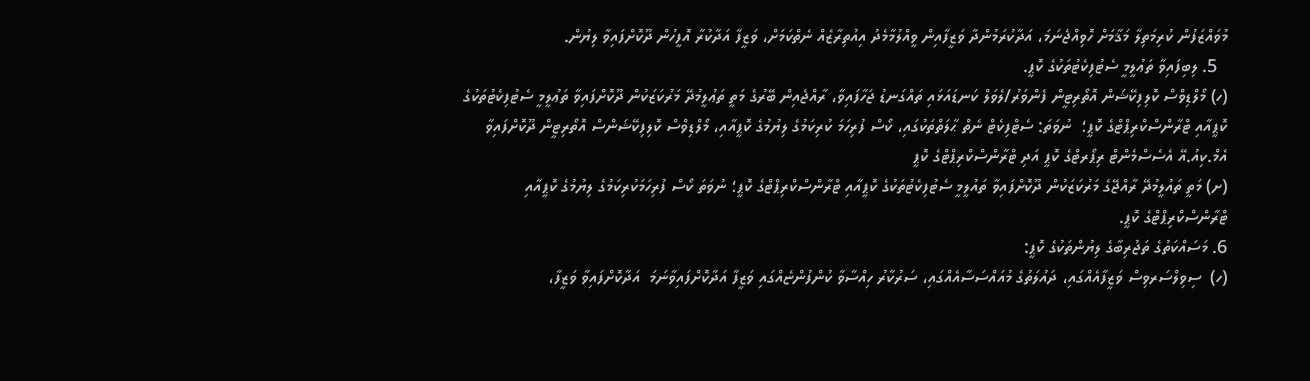މުވައްޒަފުން ކުރިމަތިލާ މަޤާމަށް ހޮވިއްޖެނަމަ، އަދާކުރަމުންދާ ވަޒީފާއިން ވީއްލުމާމެދު އިއުތިރާޒެއް ނެތްކަމަށް، ވަޒީފާ އަދާކުރާ އޮފީހުން ދޫކޮށްފައިވާ ލިޔުން.
  5. ލިބިފައިވާ ތަޢުލީމީ ސެޓުފިކެޓުތަކުގެ ކޮޕީ.
(ހ) މޯލްޑިވްސް ކޮލިފިކޭޝަން އޮތޯރިޓީން ފެންވަރު/ލެވަލް ކަނޑައަޅައި ތައްގަނޑު ޖަހާފައިވާ، ރާއްޖެއިން ބޭރުގެ މަތީ ތަޢުލީމުދޭ މަރުކަޒަކުން ދޫކޮށްފައިވާ ތަޢުލީމީ ސެޓުފިކެޓުތަކުގެ ކޮޕީއާއި ޓްރާންސްކްރިޕްޓްގެ ކޮޕީ؛  ނުވަތަ: ސެޓްފިކެޓް ނެތް ޙާލަތްތަކުގައި، ކޯސް ފުރިހަމަ ކުރިކަމުގެ ލިޔުމުގެ ކޮޕީއާއި، މޯލްޑިވްސް ކޮލިފިކޭޝަންސް އޮތޯރިޓީން ދޫކޮށްފައިވާ އެމް.ކިއު.އޭ އެސެސްމެންޓް ރިޕޯރޓްގެ ކޮޕީ އަދި ޓްރާންސްކްރިޕްޓްގެ ކޮޕީ
(ށ) މަތީ ތައުލީމުދޭ ރާއްޖޭގެ މަރުކަޒަކުން ދޫކޮށްފައިވާ ތައުލީމީ ސެޓުފިކެޓުތަކުގެ ކޮޕީއާއި ޓްރާންސްކްރިޕްޓްގެ ކޮޕީ؛ ނުވަތަ ކޯސް ފުރިހަމަކުރިކަމުގެ ލިޔުމުގެ ކޮޕީއާއި ޓްރާންސްކްރިޕްޓްގެ ކޮޕީ.
6. މަސައްކަތުގެ ތަޖުރިބާގެ ލިޔުންތަކުގެ ކޮޕީ:
(ހ)  ސިވިލްސަރވިސް ވަޒީފާއެއްގައި، ދައުލަތުގެ މުއައްސަސާއެއްގައި، ސަރުކާރު ހިއްސާވާ ކުންފުންޏެއްގައި ވަޒީފާ އަދާކޮށްފައިވާނަމަ  އަދާކޮށްފައިވާ ވަޒީފާ،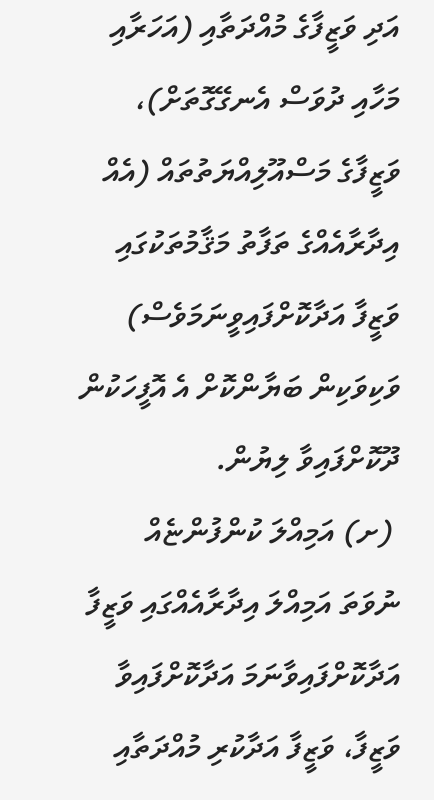އަދި ވަޒީފާގެ މުއްދަތާއި (އަހަރާއި މަހާއި ދުވަސް އެނގޭގޮތަށް)، ވަޒީފާގެ މަސްއޫލިއްޔަތުތައް (އެއް އިދާރާއެއްގެ ތަފާތު މަޤާމުތަކުގައި ވަޒީފާ އަދާކޮށްފައިވީނަމަވެސް) ވަކިވަކިން ބަޔާންކޮށް އެ އޮފީހަކުން ދޫކޮށްފައިވާ ލިޔުން.
 (ށ) އަމިއްލަ ކުންފުންޏެއް ނުވަތަ އަމިއްލަ އިދާރާއެއްގައި ވަޒީފާ އަދާކޮށްފައިވާނަމަ އަދާކޮށްފައިވާ ވަޒީފާ، ވަޒީފާ އަދާކުރި މުއްދަތާއި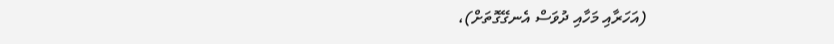(އަހަރާއި މަހާއި ދުވަސް އެނގޭގޮތަށް)،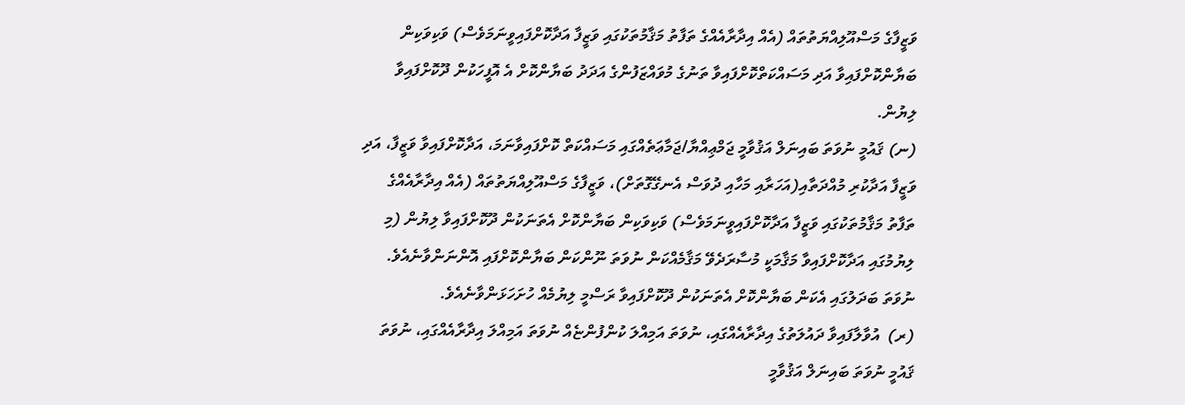ވަޒީފާގެ މަސްއޫލިއްޔަތުތައް (އެއް އިދާރާއެއްގެ ތަފާތު މަޤާމުތަކުގައި ވަޒީފާ އަދާކޮށްފައިވީނަމަވެސް) ވަކިވަކިން ބަޔާންކޮށްފައިވާ އަދި މަސައްކަތްކޮށްފައިވާ ތަނުގެ މުވައްޒަފުންގެ އަދަދު ބަޔާންކޮށް އެ އޮފީހަކުން ދޫކޮށްފައިވާ ލިޔުން.
(ނ) ޤައުމީ ނުވަތަ ބައިނަލް އަޤުވާމީ ޖަމްޢިއްޔާ/ޖަމާޢަތެއްގައި މަސައްކަތް ކޮށްފައިވާނަމަ، އަދާކޮށްފައިވާ ވަޒީފާ، އަދި ވަޒީފާ އަދާކުރި މުއްދަތާއި(އަހަރާއި މަހާއި ދުވަސް އެނގޭގޮތަށް)، ވަޒީފާގެ މަސްއޫލިއްޔަތުތައް (އެއް އިދާރާއެއްގެ ތަފާތު މަޤާމުތަކުގައި ވަޒީފާ އަދާކޮށްފައިވީނަމަވެސް) ވަކިވަކިން ބަޔާންކޮށް އެތަނަކުން ދޫކޮށްފައިވާ ލިޔުން (މި ލިޔުމުގައި އަދާކޮށްފައިވާ މަޤާމަކީ މުސާރަދެވޭ މަޤާމެއްކަން ނުވަތަ ނޫންކަން ބަޔާންކޮށްފައި އޮންނަންވާނެއެވެ. ނުވަތަ ބަދަލުގައި އެކަން ބަޔާންކޮށް އެތަނަކުން ދޫކޮށްފައިވާ ރަސްމީ ލިޔުމެއް ހުށަހަޅަންވާނެއެވެ.
(ރ)  އުވާލާފައިވާ ދައުލަތުގެ އިދާރާއެއްގައި، ނުވަތަ އަމިއްލަ ކުންފުންޏެއް ނުވަތަ އަމިއްލަ އިދާރާއެއްގައި، ނުވަތަ ޤައުމީ ނުވަތަ ބައިނަލް އަޤުވާމީ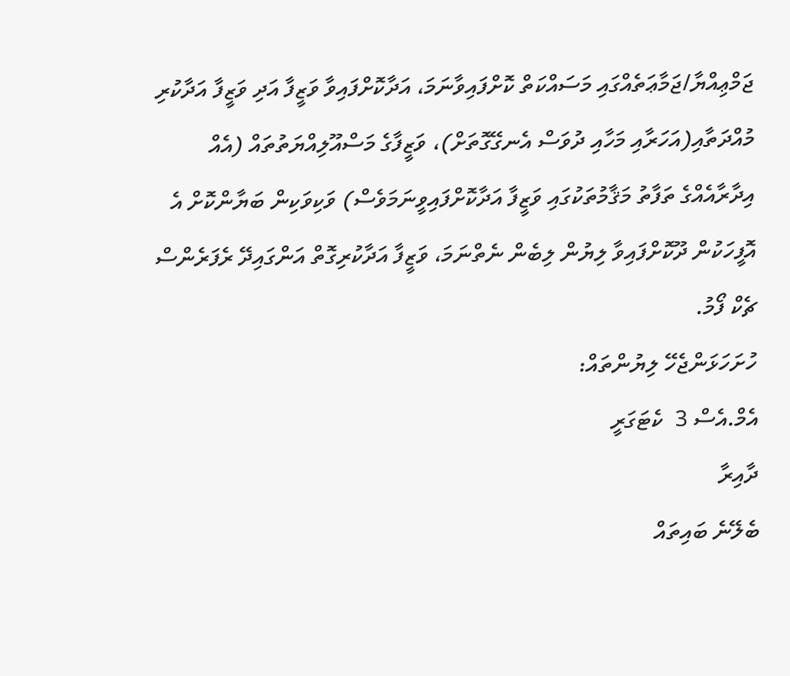ޖަމްޢިއްޔާ/ޖަމާޢަތެއްގައި މަސައްކަތް ކޮށްފައިވާނަމަ، އަދާކޮށްފައިވާ ވަޒީފާ އަދި ވަޒީފާ އަދާކުރި މުއްދަތާއި(އަހަރާއި މަހާއި ދުވަސް އެނގޭގޮތަށް)، ވަޒީފާގެ މަސްއޫލިއްޔަތުތައް (އެއް އިދާރާއެއްގެ ތަފާތު މަޤާމުތަކުގައި ވަޒީފާ އަދާކޮށްފައިވީނަމަވެސް) ވަކިވަކިން ބަޔާންކޮށް އެ އޮފީހަކުން ދޫކޮށްފައިވާ ލިޔުން ލިބެން ނެތްނަމަ، ވަޒީފާ އަދާކުރިގޮތް އަންގައިދޭ ރެފަރެންސް ޗެކް ފޯމު.
ހުށަހަޅަންޖެހޭ ލިޔުންތައް:
އެމް.އެސް 3  ކެޓަގަރީ
ދާއިރާ
ބެލޭނެ ބައިތައް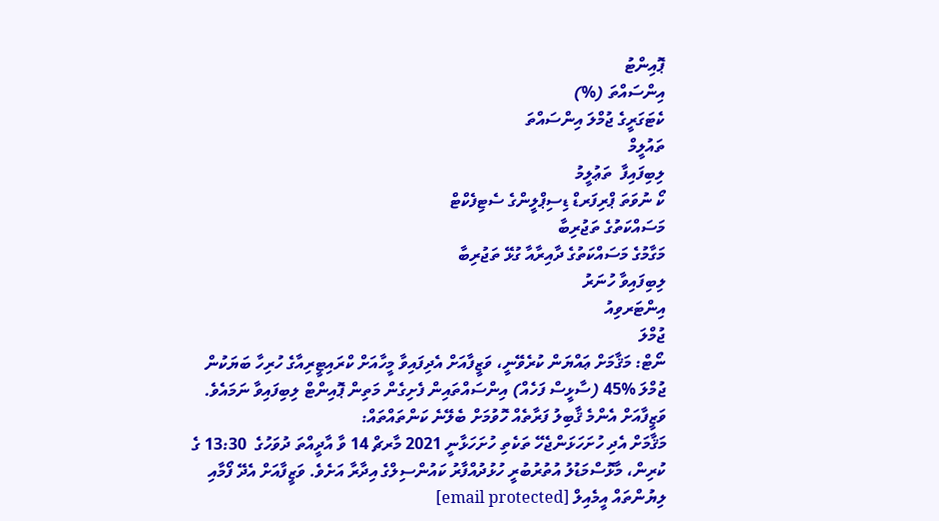ޕޮއިންޓު
އިންސައްތަ (%)
ކެޓަގަރީގެ ޖުމްލަ އިންސައްތަ
ތައުލީމް
ލިބިފައިފާ  ތަޢުލީމު
ކޯ ނުވަތަ ޕްރިފަރޑް ޑިސިޕްލީންގެ ސެޓިފެކްޓް
މަސައްކަތުގެ ތަޖުރިބާ
މަގާމުގެ މަސައްކަތުގެ ދާއިރާއާ ގުޅޭ ތަޖުރިބާ
ލިބިފައިވާ ހުނަރު
އިންޓަރވިއު
ޖުމްލަ
ނޯޓް: މަޤާމަށް ޢައްޔަން ކުރެވޭނީ، ވަޒީފާއަށް އެދިފައިވާ މީހާއަށް ކްރައިޓީރިއާގެ ހުރިހާ ބަޔަކުން ޖުމްލަ %45 (ސާޅީސް ފަހެއް) އިންސައްތައިން ފެށިގެން މަތިން ޕޮއިންޓް ލިބިފައިވާ ނަމައެވެ.
ވަޒީފާއަށް އެންމެ ޤާބިލު ފަރާތެއް ހޮވުމަށް ބެލޭނެ ކަންތައްތައް:
މަޤާމަށް އެދި ހުށަހަޅަންޖެހޭ ތަކެތި ހުށަހަޅާނީ 2021 މާރޗް 14 ވާ އާދީއްތަ ދުވަހުގެ  13:30 ގެ ކުރިން، މާޅޮސްމަޑުލު އުތުރުބުރީ ހުޅުދުއްފާރު ކައުންސިލްގެ އިދާރާ އަށެވެ. ވަޒީފާއަށް އެދޭ ފޯމާއި ލިޔުންތައް އީމެއިލް [email protected]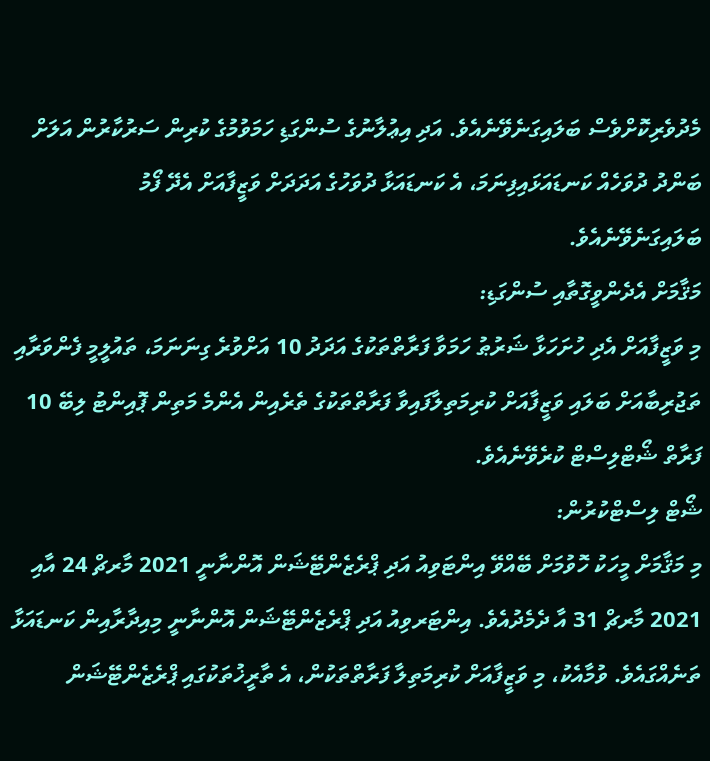މެދުވެރިކޮށްވެސް ބަލައިގަނެވޭނެއެވެ. އަދި އިޢުލާނުގެ ސުންގަޑި ހަމަވުމުގެ ކުރިން ސަރުކާރުން އަލަށް ބަންދު ދުވަހެއް ކަނޑައަޅައިފިނަމަ، އެ ކަނޑައަޅާ ދުވަހުގެ އަދަދަށް ވަޒީފާއަށް އެދޭ ފޯމު ބަލައިގަނެވޭނެއެވެ.
މަޤާމަށް އެދެންވީގޮތާއި ސުންގަޑި:
މި ވަޒީފާއަށް އެދި ހުށަހަޅާ ޝަރުޠު ހަމަވާ ފަރާތްތަކުގެ އަދަދު 10 އަށްވުރެ ގިނަނަމަ، ތައުލީމީ ފެންވަރާއި ތަޖުރިބާއަށް ބަލައި ވަޒީފާއަށް ކުރިމަތިލާފައިވާ ފަރާތްތަކުގެ ތެރެއިން އެންމެ މަތިން ޕޮއިންޓު ލިބޭ 10 ފަރާތް ޝޯޓްލިސްޓް ކުރެވޭނެއެވެ.
ޝޯޓް ލިސްޓްކުރުން:
މި މަޤާމަށް މީހަކު ހޮވުމަށް ބޭއްވޭ އިންޓަވިއު އަދި ޕްރެޒެންޓޭޝަން އޮންނާނީ 2021 މާރޗް 24 އާއި 2021 މާރޗް 31 އާ ދެމެދުއެވެ. އިންޓަރވިއު އަދި ޕްރެޒެންޓޭޝަން އޮންނާނީ މިއިދާރާއިން ކަނޑައަޅާ ތަނެއްގައެވެ. ވުމާއެކު، މި ވަޒީފާއަށް ކުރިމަތިލާ ފަރާތްތަކުން، އެ ތާރީޚުތަކުގައި ޕްރެޒެންޓޭޝަން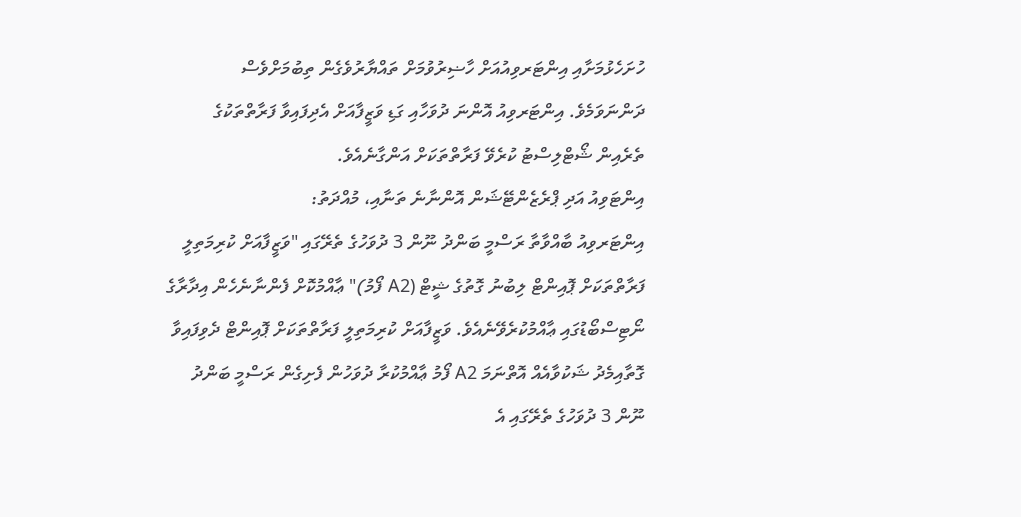ހުށަހެޅުމަށާއި އިންޓަރވިއުއަށް ހާޟިރުވުމަށް ތައްޔާރުވެގެން ތިބުމަށްވެސް ދަންނަވަމެވެ. އިންޓަރވިއު އޮންނަ ދުވަހާއި ގަޑި ވަޒީފާއަށް އެދިފައިވާ ފަރާތްތަކުގެ ތެރެއިން ޝޯޓްލިސްޓު ކުރެވޭ ފަރާތްތަކަށް އަންގާނެއެވެ.
އިންޓަވިއު އަދި ޕްރެޒެންޓޭޝަން އޮންނާނެ ތަނާއި، މުއްދަތު:
އިންޓަރވިއު ބާއްވާތާ ރަސްމީ ބަންދު ނޫން 3 ދުވަހުގެ ތެރޭގައި "ވަޒީފާއަށް ކުރިމަތިލީ ފަރާތްތަކަށް ޕޮއިންޓް ލިބުނު ގޮތުގެ ޝީޓް (A2 ފޯމު)" ޢާއްމުކޮށް ފެންނާނެހެން އިދާރާގެ ނޯޓިސްބޯޑުގައި ޢާއްމުކުރެވޭނެއެވެ. ވަޒީފާއަށް ކުރިމަތިލީ ފަރާތްތަކަށް ޕޮއިންޓް ދެވިފައިވާ ގޮތާއިމެދު ޝަކުވާއެއް އޮތްނަމަ A2 ފޯމު ޢާއްމުކުރާ ދުވަހުން ފެށިގެން ރަސްމީ ބަންދު ނޫން 3 ދުވަހުގެ ތެރޭގައި އެ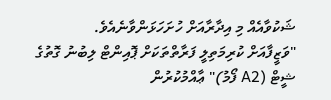ޝަކުވާއެއް މި އިދާރާއަށް ހުށަހަޅަންވާނެއެވެ.
"ވަޒީފާއަށް ކުރިމަތިލީ ފަރާތްތަކަށް ޕޮއިންޓް ލިބުނު ގޮތުގެ ޝީޓް (A2 ފޯމު)" ޢާއްމުކުރުން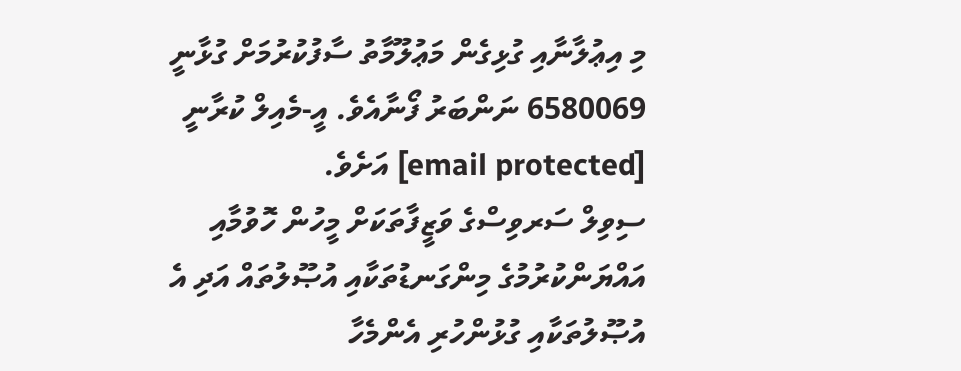މި އިޢުލާނާއި ގުޅިގެން މަޢުލޫމާތު ސާފުކުރުމަށް ގުޅާނީ 6580069 ނަންބަރު ފޯނާއެވެ. އީ-މެއިލް ކުރާނީ [email protected] އަށެވެ.
ސިވިލް ސަރވިސްގެ ވަޒީފާތަކަށް މީހުން ހޮވުމާއި އައްޔަންކުރުމުގެ މިންގަނޑުތަކާއި އުޞޫލުތައް އަދި އެ އުޞޫލުތަކާއި ގުޅުންހުރި އެންމެހާ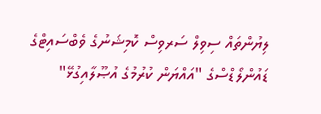ލިޔުންތައް ސިވިލް ސަރވިސް ކޮމިޝަނުގެ ވެބްސައިޓްގެ ޑައުންލޯޑްސްގެ "އައްޔަން ކުރުމުގެ އުޞޫލާއިގުޅޭ"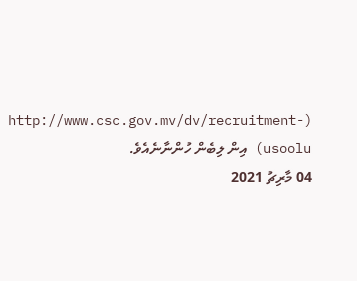(http://www.csc.gov.mv/dv/recruitment-usoolu) އިން ލިބެން ހުންނާނެއެވެ.
04 މާރިޗު 2021